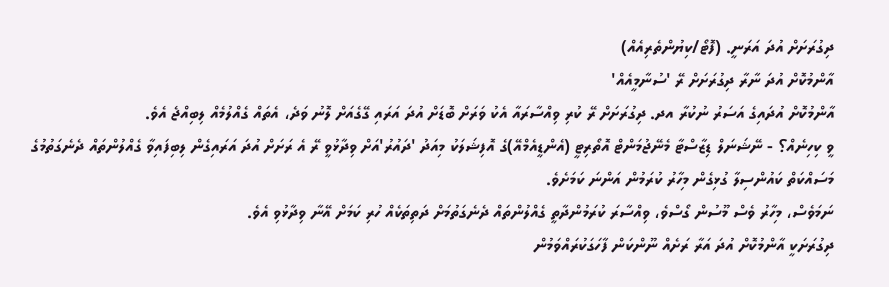ދިގުރަށަށް އުދަ އަރަނީ. (ފޮޓޯ/ކިޔުންތެރިއެއް)
އާންމުކޮށް އުދަ ނާރާ ދިގުރަށަށް ރޭ 'ސުނާމީއެއް'
އާންމުކޮށް އުދައިގެ އަސަރު ނުކުރާ އދ. ދިގުރަށަށް ރޭ ކުރި ވިއްސާރައާ އެކު ވަރަށް ބޮޑަށް އުދަ އަރައި ގޭގެއަށް ލޮނު ވަދެ، އެތައް ގެއްލުމެއް ލިބިއްޖެ އެވެ.
ވީ ކިހިނެއް؟ - ނޭޝަނަލް ޑިޒާސްޓާ މެނޭޖުމަންޓް އޮތޯރިޓީ (އެންޑީއެމްއޭ)ގެ އޮފިޝަލަކު މިއަދު 'ދައުރު'އަށް ވިދާޅުވީ ރޭ އެ ރަށަށް އުދަ އަރައިގެން ލިބިފައިވާ ގެއްލުންތައް ދެނެގަތުމުގެ މަސައްކަތް ކައުންސިލާ ގުޅިގެން މިހާރު ކުރަމުން އަންނަ ކަމަށެވެ.
ނަމަވެސް، މިހާރު ވެސް މޫސުން ގޯސްވެ، ވިއްސާރަ ކުރަމުންދާތީ ގެއްލުންތައް ދެނެގަތުމަށް ދަތިތަކެއް ހުރި ކަމަށް އޭނާ ވިދާޅުވި އެވެ.
ދިގުރަށަކީ އާންމުކޮށް އުދަ އަރާ ރަށެއް ނޫންކަން ފާހަގަކުރައްވަމުން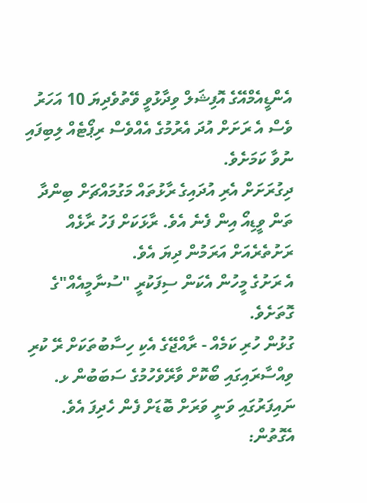އެންޑީއެމްއޭގެ އޮފިޝަލް ވިދާޅުވީ ވޭތުވެދިޔަ 10 އަހަރު ވެސް އެ ރަށަށް އުދަ އެރުމުގެ އެއްވެސް ރިޕޯޓެއް ލިބިފައި ނުވާ ކަމަށެވެ.
ދިގުރަށަށް އެރި އުދައިގެ ރާޅުތައް މަގުމައްޗަށް ބިންދާ ތަން ވީޑިއޯ އިން ފެނެ އެވެ. ރާޅަކަށް ފަހު ރާޅެއް ރަށުތެރެއަށް އަރަމުން ދިޔަ އެވެ.
އެ ރަށުގެ މީހުން އެކަން ސިފަކުރީ "ސުނާމީއެއް"ގެ ގޮތަށެވެ.
ގުޅުން ހުރި ކަމެއް - ރާއްޖޭގެ އެކި ހިސާބުތަކަށް ރޭ ކުރި ވިއްސާރައިގައި ބޯކޮށް ވާރޭވެހުމުގެ ސަބަބުން ޅ. ނައިފަރުގައި ވަނީ ވަރަށް ބޮޑަށް ފެން ހެދިފަ އެވެ. އެގޮތުން: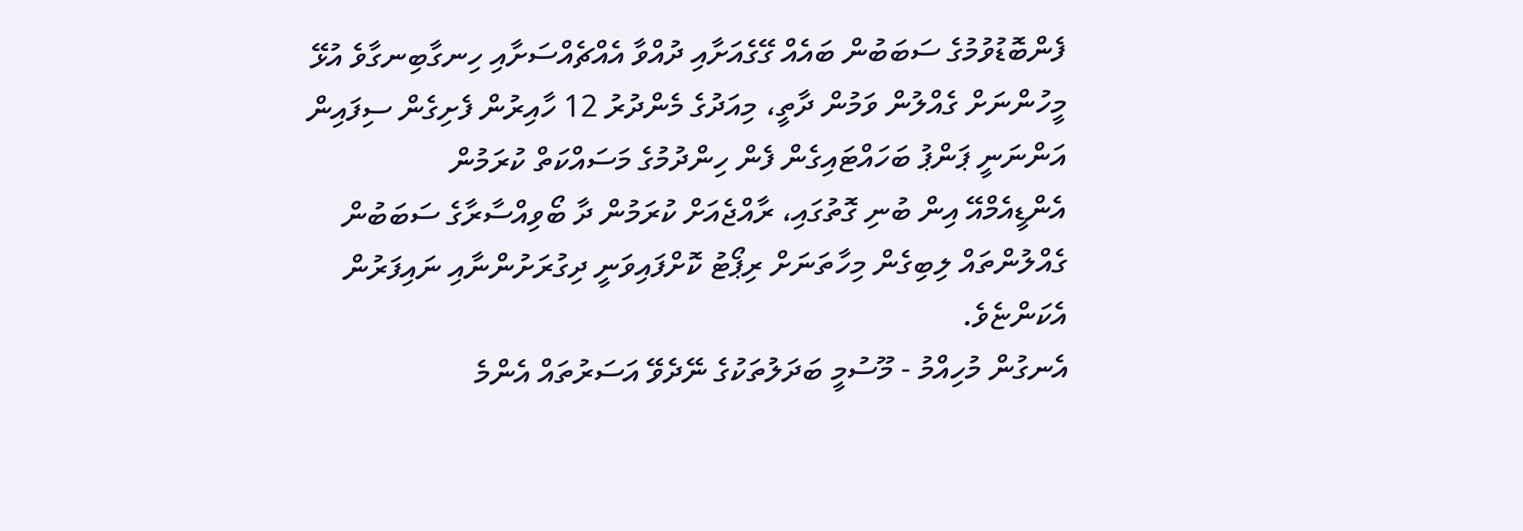ފެންބޮޑުވުމުގެ ސަބަބުން ބައެއް ގޭގެއަށާއި ދުއްވާ އެއްޗެއްސަށާއި ހިނގާބިނގާވެ އުޅޭ މީހުންނަށް ގެއްލުން ވަމުން ދާތީ، މިއަދުގެ މެންދުރު 12 ހާއިރުން ފެށިގެން ސިފައިން އަންނަނީ ޕަންޕު ބަހައްޓައިގެން ފެން ހިންދުމުގެ މަސައްކަތް ކުރަމުން
އެންޑީއެމްއޭ އިން ބުނި ގޮތުގައި، ރާއްޖެއަށް ކުރަމުން ދާ ބޯވިއްސާރާގެ ސަބަބުން ގެއްލުންތައް ލިބިގެން މިހާތަނަށް ރިޕޯޓު ކޮށްފައިވަނީ ދިގުރަށުންނާއި ނައިފަރުން އެކަންޏެވެ.
އެނގުން މުހިއްމު - މޫސުމީ ބަދަލުތަކުގެ ނޭދެވޭ އަސަރުތައް އެންމެ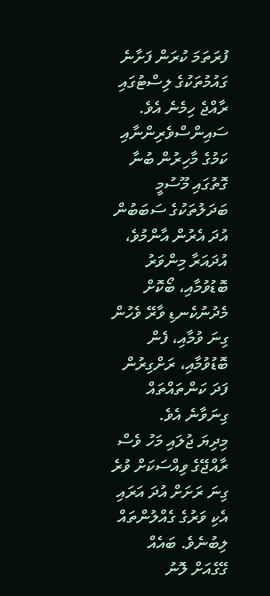ފުރަތަމަ ކުރަން ފަށާނެ ގައުމުތަކުގެ ލިސްޓުގައި ރާއްޖެ ހިމެނެ އެވެ. ސައިންސްވެރިންނާއި ކަމުގެ މާހިރުން ބުނާ ގޮތުގައި މޫސުމީ ބަދަލުތަކުގެ ސަބަބުން އުދަ އެރުން އާންމުވެ، އުދައަރާ މިންވަރު ބޮޑުވުމާއި، ބޯކޮށް މެދުނުކެނޑި ވާރޭ ވެހުން ގިނަ ވުމާއި، ފެން ބޮޑުވުމާއި، ރަށްގިރުން ފަދަ ކަންތައްތައް ގިނަވާނެ އެވެ.
މިދިޔަ ޖުލައި މަހު ވެސް ރާއްޖޭގެ ވިއްސަކަށް ވުރެ ގިނަ ރަށަށް އުދަ އަރައި އެކި ވަރުގެ ގެއްލުންތައް ލިބުނެވެ. ބައެއް ގޭގެއަށް ލޮނު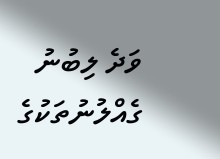ވަދެ ލިބުނު ގެއްލުނުތަކުގެ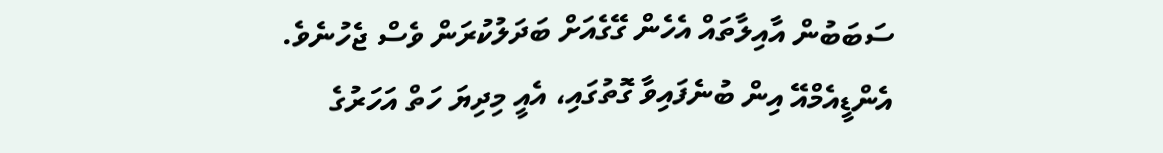ސަބަބުން އާއިލާތައް އެހެން ގޭގެއަށް ބަދަލުކުރަން ވެސް ޖެހުނެވެ.
އެންޑީއެމްއޭ އިން ބުނެފައިވާ ގޮތުގައި، އެއީ މިދިޔަ ހަތް އަހަރުގެ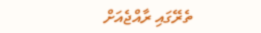ތެރޭގައި ރާއްޖެއަށް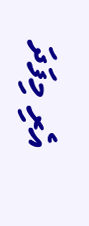އެރި މިފަދަ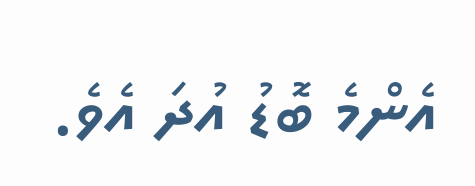އެންމެ ބޮޑު އުދަ އެވެ.